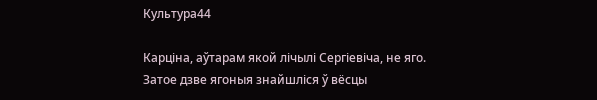Культура44

Карціна, аўтарам якой лічылі Сергіевіча, не яго. Затое дзве ягоныя знайшліся ў вёсцы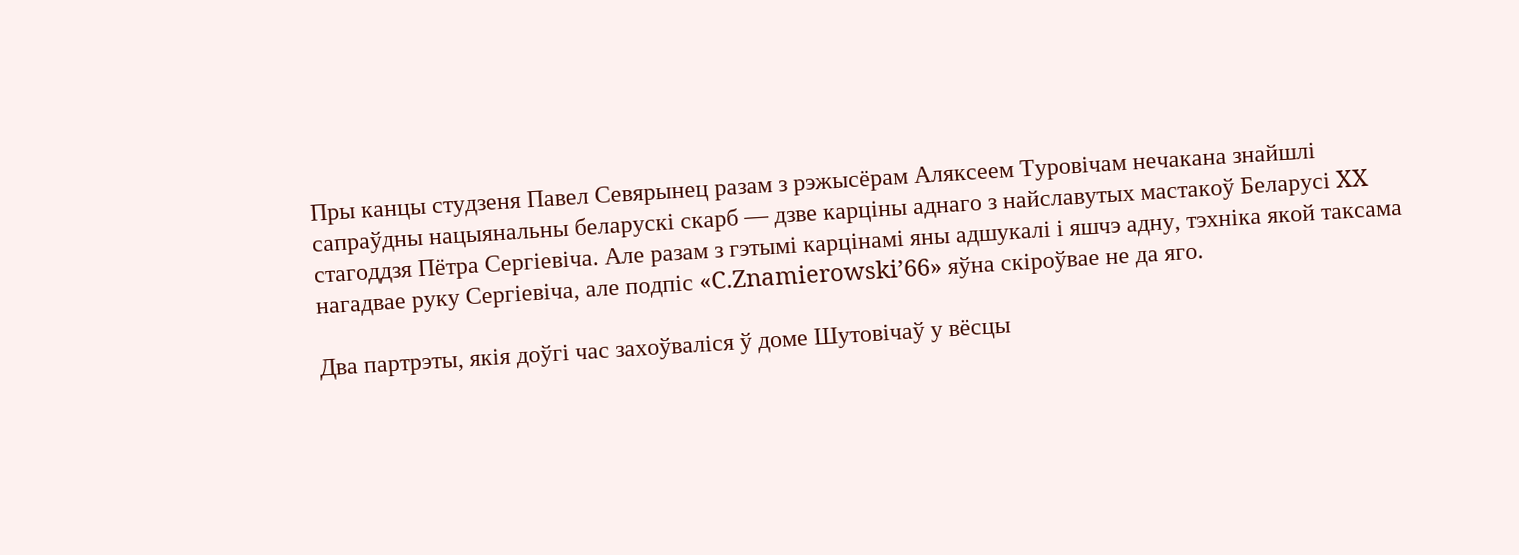Пры канцы студзеня Павел Севярынец разам з рэжысёрам Аляксеем Туровічам нечакана знайшлі сапраўдны нацыянальны беларускі скарб — дзве карціны аднаго з найславутых мастакоў Беларусі XX стагоддзя Пётра Сергіевіча. Але разам з гэтымі карцінамі яны адшукалі і яшчэ адну, тэхніка якой таксама нагадвае руку Сергіевіча, але подпіс «C.Znamierowski’66» яўна скіроўвае не да яго.

Два партрэты, якія доўгі час захоўваліся ў доме Шутовічаў у вёсцы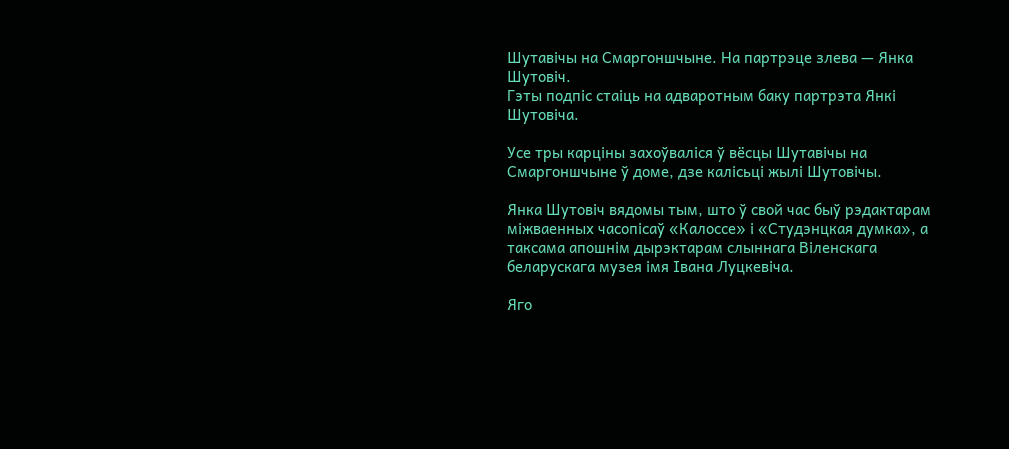Шутавічы на Смаргоншчыне. На партрэце злева — Янка Шутовіч.
Гэты подпіс стаіць на адваротным баку партрэта Янкі Шутовіча.

Усе тры карціны захоўваліся ў вёсцы Шутавічы на Смаргоншчыне ў доме, дзе калісьці жылі Шутовічы.

Янка Шутовіч вядомы тым, што ў свой час быў рэдактарам міжваенных часопісаў «Калоссе» і «Студэнцкая думка», а таксама апошнім дырэктарам слыннага Віленскага беларускага музея імя Івана Луцкевіча.

Яго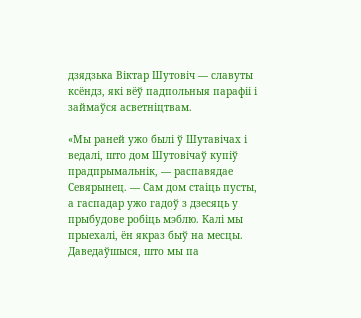дзядзька Віктар Шутовіч — славуты ксёндз, які вёў падпольныя парафіі і займаўся асветніцтвам.

«Мы раней ужо былі ў Шутавічах і ведалі, што дом Шутовічаў купіў прадпрымальнік, — распавядае Севярынец. — Сам дом стаіць пусты, а гаспадар ужо гадоў з дзесяць у прыбудове робіць мэблю. Калі мы прыехалі, ён якраз быў на месцы. Даведаўшыся, што мы па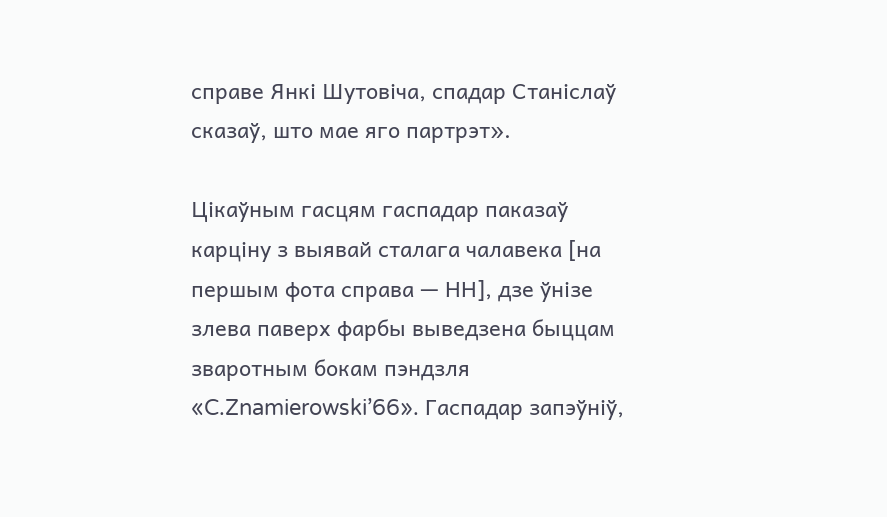справе Янкі Шутовіча, спадар Станіслаў сказаў, што мае яго партрэт».

Цікаўным гасцям гаспадар паказаў карціну з выявай сталага чалавека [на першым фота справа — НН], дзе ўнізе злева паверх фарбы выведзена быццам зваротным бокам пэндзля «C.Znamierowski’66». Гаспадар запэўніў,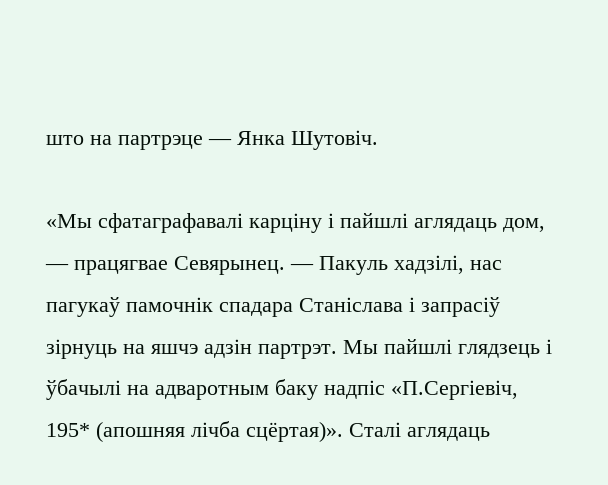што на партрэце — Янка Шутовіч.

«Мы сфатаграфавалі карціну і пайшлі аглядаць дом, — працягвае Севярынец. — Пакуль хадзілі, нас пагукаў памочнік спадара Станіслава і запрасіў зірнуць на яшчэ адзін партрэт. Мы пайшлі глядзець і ўбачылі на адваротным баку надпіс «П.Сергіевіч, 195* (апошняя лічба сцёртая)». Сталі аглядаць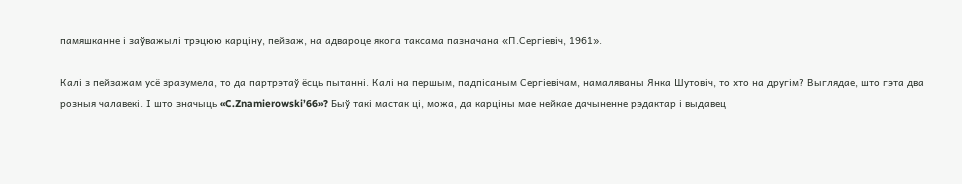памяшканне і заўважылі трэцюю карціну, пейзаж, на адвароце якога таксама пазначана «П.Сергіевіч, 1961».

Калі з пейзажам усё зразумела, то да партрэтаў ёсць пытанні. Калі на першым, падпісаным Сергіевічам, намаляваны Янка Шутовіч, то хто на другім? Выглядае, што гэта два розныя чалавекі. І што значыць «C.Znamierowski’66»? Быў такі мастак ці, можа, да карціны мае нейкае дачыненне рэдактар і выдавец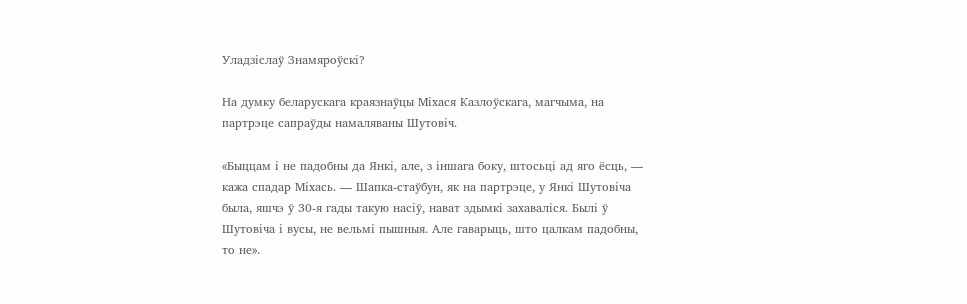Уладзіслаў Знамяроўскі?

На думку беларускага краязнаўцы Міхася Казлоўскага, магчыма, на партрэце сапраўды намаляваны Шутовіч.

«Быццам і не падобны да Янкі, але, з іншага боку, штосьці ад яго ёсць, — кажа спадар Міхась. — Шапка-стаўбун, як на партрэце, у Янкі Шутовіча была, яшчэ ў 30-я гады такую насіў, нават здымкі захаваліся. Былі ў Шутовіча і вусы, не вельмі пышныя. Але гаварыць, што цалкам падобны, то не».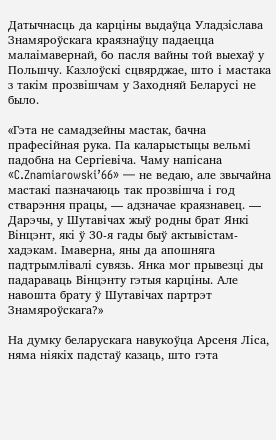Датычнасць да карціны выдаўца Уладзіслава Знамяроўскага краязнаўцу падаецца малаімавернай, бо пасля вайны той выехаў у Польшчу. Казлоўскі сцвярджае, што і мастака з такім прозвішчам у Заходняй Беларусі не было.

«Гэта не самадзейны мастак, бачна прафесійная рука. Па каларыстыцы вельмі падобна на Сергіевіча. Чаму напісана «C.Znamiarowski’66» — не ведаю, але звычайна мастакі пазначаюць так прозвішча і год стварэння працы, — адзначае краязнавец. — Дарэчы, у Шутавічах жыў родны брат Янкі Вінцэнт, які ў 30-я гады быў актывістам-хадэкам. Імаверна, яны да апошняга падтрымлівалі сувязь. Янка мог прывезці ды падараваць Вінцэнту гэтыя карціны. Але навошта брату ў Шутавічах партрэт Знамяроўскага?»

На думку беларускага навукоўца Арсеня Ліса, няма ніякіх падстаў казаць, што гэта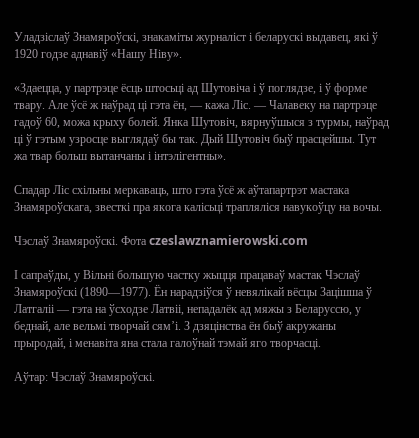Уладзіслаў Знамяроўскі, знакаміты журналіст і беларускі выдавец, які ў 1920 годзе аднавіў «Нашу Ніву».

«Здаецца, у партрэце ёсць штосьці ад Шутовіча і ў поглядзе, і ў форме твару. Але ўсё ж наўрад ці гэта ён, — кажа Ліс. — Чалавеку на партрэце гадоў 60, можа крыху болей. Янка Шутовіч, вярнуўшыся з турмы, наўрад ці ў гэтым узросце выглядаў бы так. Дый Шутовіч быў прасцейшы. Тут жа твар больш вытанчаны і інтэлігентны».

Спадар Ліс схільны меркаваць, што гэта ўсё ж аўтапартрэт мастака Знамяроўскага, звесткі пра якога калісьці трапляліся навукоўцу на вочы.

Чэслаў Знамяроўскі. Фота czeslawznamierowski.com

І сапраўды, у Вільні большую частку жыцця працаваў мастак Чэслаў Знамяроўскі (1890—1977). Ён нарадзіўся ў невялікай вёсцы Зацішша ў Латгаліі — гэта на ўсходзе Латвіі, непадалёк ад мяжы з Беларуссю, у беднай, але вельмі творчай сям’і. З дзяцінства ён быў акружаны прыродай, і менавіта яна стала галоўнай тэмай яго творчасці.

Аўтар: Чэслаў Знамяроўскі.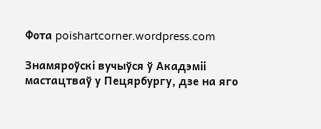Фота poishartcorner.wordpress.com

Знамяроўскі вучыўся ў Акадэміі мастацтваў у Пецярбургу, дзе на яго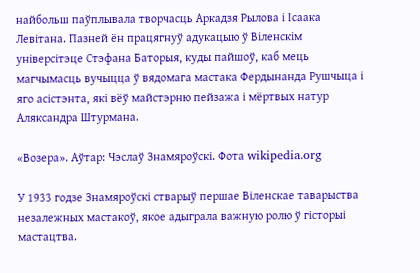найбольш паўплывала творчасць Аркадзя Рылова і Ісаака Левітана. Пазней ён працягнуў адукацыю ў Віленскім універсітэце Стэфана Баторыя, куды пайшоў, каб мець магчымасць вучыцца ў вядомага мастака Фердынанда Рушчыца і яго асістэнта, які вёў майстэрню пейзажа і мёртвых натур Аляксандра Штурмана.

«Возера». Аўтар: Чэслаў Знамяроўскі. Фота wikipedia.org

У 1933 годзе Знамяроўскі стварыў першае Віленскае таварыства незалежных мастакоў, якое адыграла важную ролю ў гісторыі мастацтва.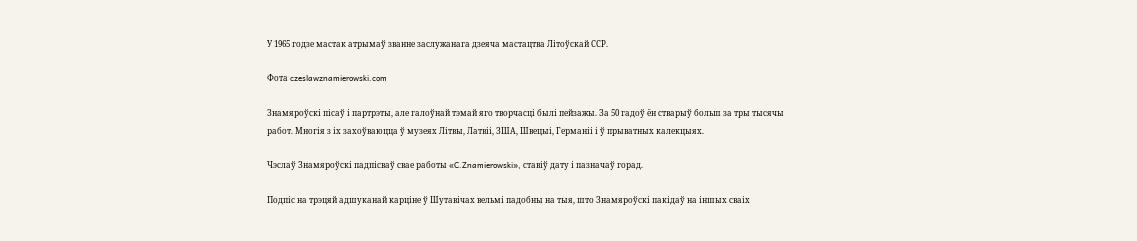У 1965 годзе мастак атрымаў званне заслужанага дзеяча мастацтва Літоўскай ССР.

Фота czeslawznamierowski.com

Знамяроўскі пісаў і партрэты, але галоўнай тэмай яго творчасці былі пейзажы. За 50 гадоў ён стварыў больш за тры тысячы работ. Многія з іх захоўваюцца ў музеях Літвы, Латвіі, ЗША, Швецыі, Германіі і ў прыватных калекцыях.

Чэслаў Знамяроўскі падпісваў свае работы «C.Znamierowski», ставіў дату і пазначаў горад.

Подпіс на трэцяй адшуканай карціне ў Шутавічах вельмі падобны на тыя, што Знамяроўскі пакідаў на іншых сваіх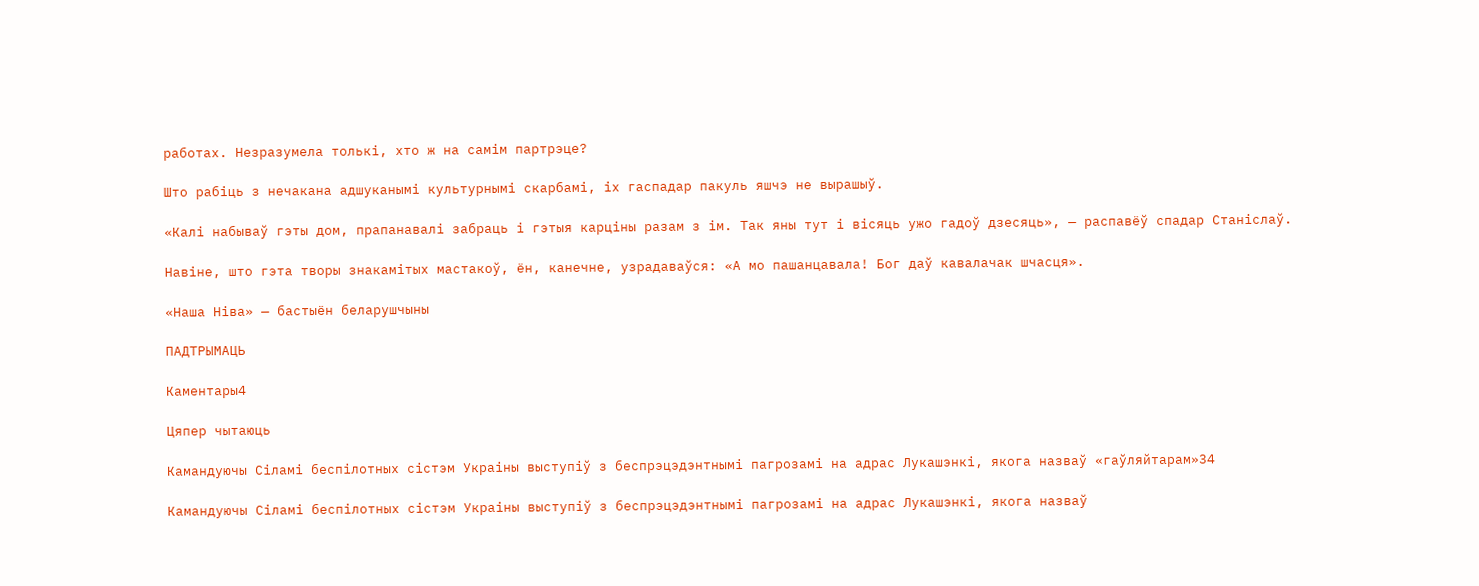работах. Незразумела толькі, хто ж на самім партрэце?

Што рабіць з нечакана адшуканымі культурнымі скарбамі, іх гаспадар пакуль яшчэ не вырашыў.

«Калі набываў гэты дом, прапанавалі забраць і гэтыя карціны разам з ім. Так яны тут і вісяць ужо гадоў дзесяць», — распавёў спадар Станіслаў.

Навіне, што гэта творы знакамітых мастакоў, ён, канечне, узрадаваўся: «А мо пашанцавала! Бог даў кавалачак шчасця».

«Наша Нiва» — бастыён беларушчыны

ПАДТРЫМАЦЬ

Каментары4

Цяпер чытаюць

Камандуючы Сіламі беспілотных сістэм Украіны выступіў з беспрэцэдэнтнымі пагрозамі на адрас Лукашэнкі, якога назваў «гаўляйтарам»34

Камандуючы Сіламі беспілотных сістэм Украіны выступіў з беспрэцэдэнтнымі пагрозамі на адрас Лукашэнкі, якога назваў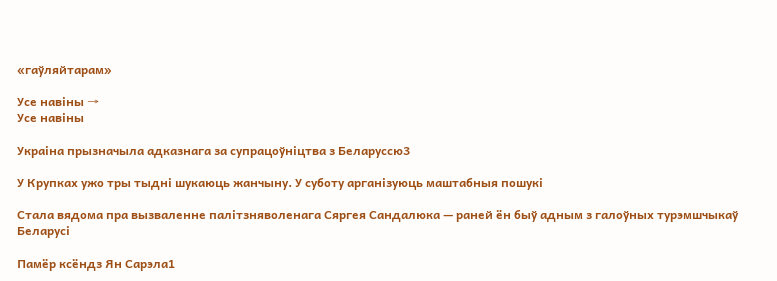«гаўляйтарам»

Усе навіны →
Усе навіны

Украіна прызначыла адказнага за супрацоўніцтва з Беларуссю3

У Крупках ужо тры тыдні шукаюць жанчыну. У суботу арганізуюць маштабныя пошукі

Стала вядома пра вызваленне палітзняволенага Сяргея Сандалюка — раней ён быў адным з галоўных турэмшчыкаў Беларусі

Памёр ксёндз Ян Сарэла1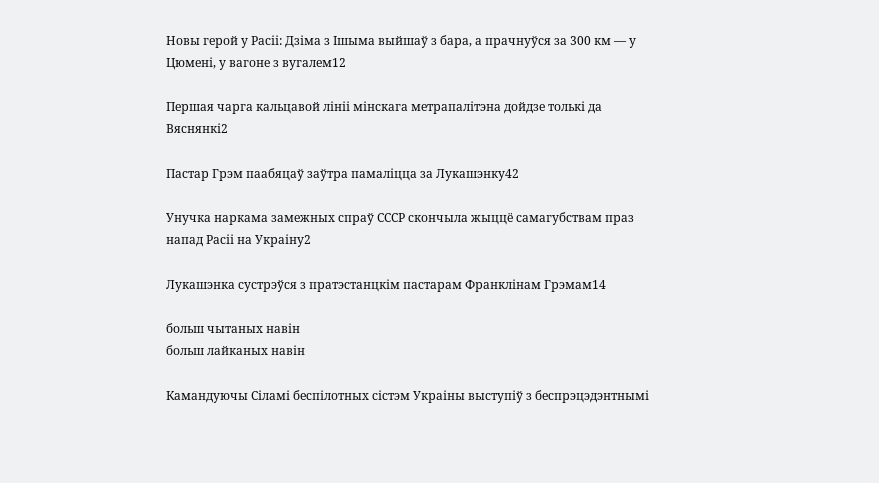Новы герой у Расіі: Дзіма з Ішыма выйшаў з бара, а прачнуўся за 300 км — у Цюмені, у вагоне з вугалем12

Першая чарга кальцавой лініі мінскага метрапалітэна дойдзе толькі да Вяснянкі2

Пастар Грэм паабяцаў заўтра памаліцца за Лукашэнку42

Унучка наркама замежных спраў СССР скончыла жыццё самагубствам праз напад Расіі на Украіну2

Лукашэнка сустрэўся з пратэстанцкім пастарам Франклінам Грэмам14

больш чытаных навін
больш лайканых навін

Камандуючы Сіламі беспілотных сістэм Украіны выступіў з беспрэцэдэнтнымі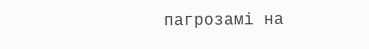пагрозамі на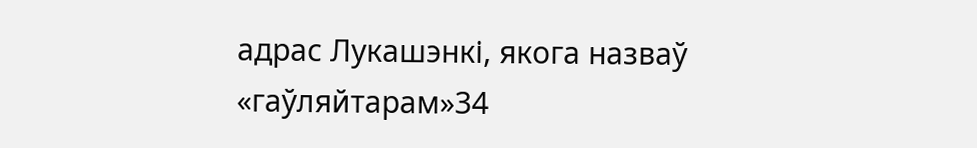адрас Лукашэнкі, якога назваў «гаўляйтарам»34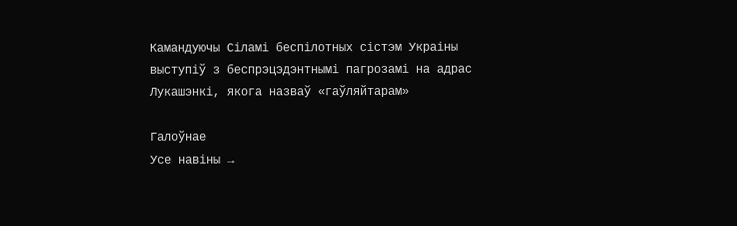Камандуючы Сіламі беспілотных сістэм Украіны выступіў з беспрэцэдэнтнымі пагрозамі на адрас Лукашэнкі, якога назваў «гаўляйтарам»

Галоўнае
Усе навіны →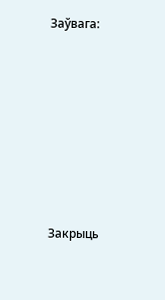Заўвага:









Закрыць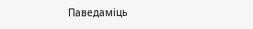Паведаміць